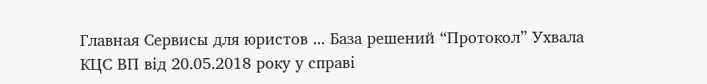Главная Сервисы для юристов ... База решений “Протокол” Ухвала КЦС ВП від 20.05.2018 року у справі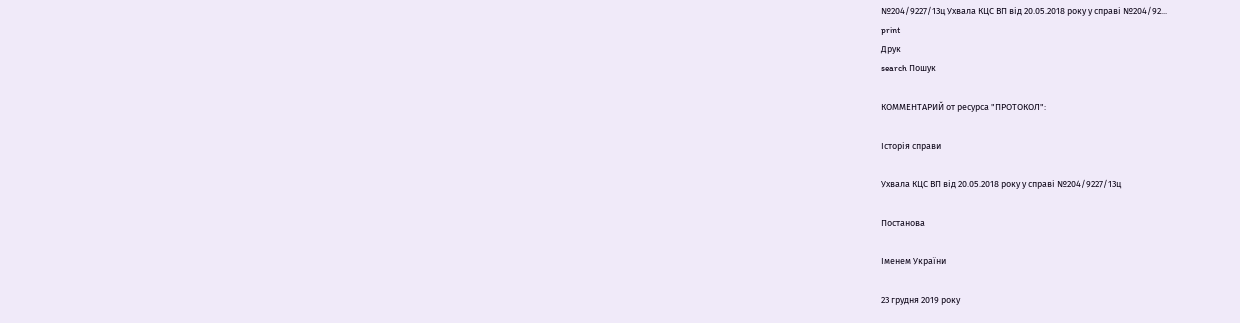№204/9227/13ц Ухвала КЦС ВП від 20.05.2018 року у справі №204/92...
print
Друк
search Пошук

КОММЕНТАРИЙ от ресурса "ПРОТОКОЛ":

Історія справи

Ухвала КЦС ВП від 20.05.2018 року у справі №204/9227/13ц

Постанова

Іменем України

23 грудня 2019 року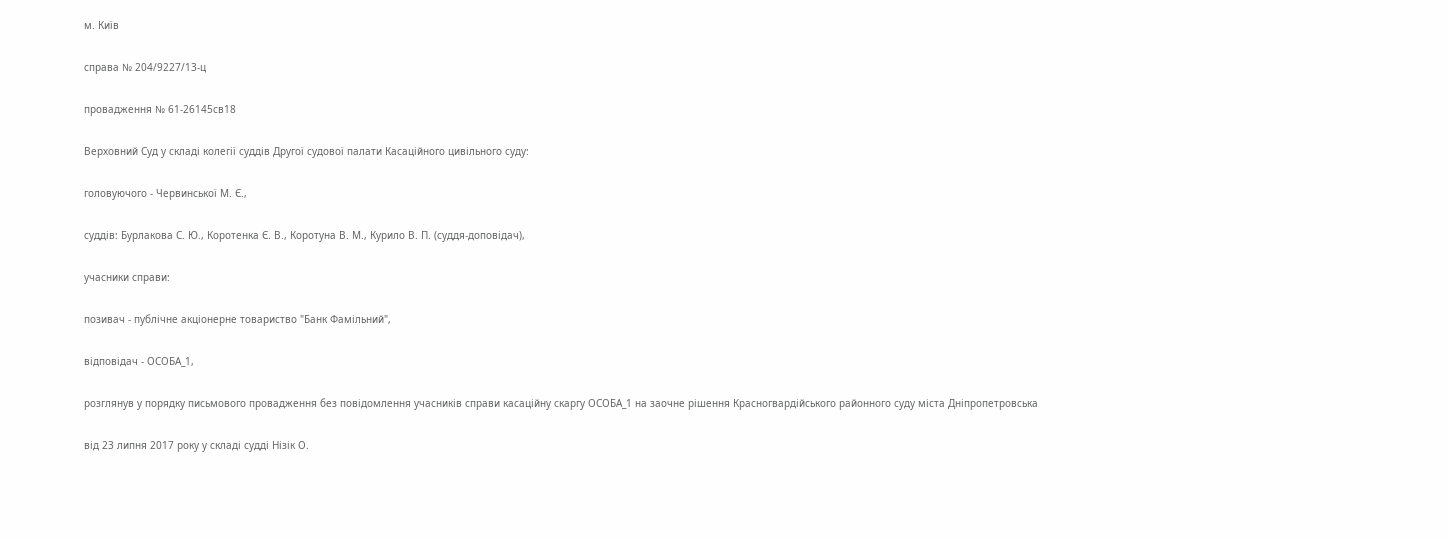м. Київ

справа № 204/9227/13-ц

провадження № 61-26145св18

Верховний Суд у складі колегії суддів Другої судової палати Касаційного цивільного суду:

головуючого - Червинської М. Є.,

суддів: Бурлакова С. Ю., Коротенка Є. В., Коротуна В. М., Курило В. П. (суддя-доповідач),

учасники справи:

позивач - публічне акціонерне товариство "Банк Фамільний",

відповідач - ОСОБА_1,

розглянув у порядку письмового провадження без повідомлення учасників справи касаційну скаргу ОСОБА_1 на заочне рішення Красногвардійського районного суду міста Дніпропетровська

від 23 липня 2017 року у складі судді Нізік О.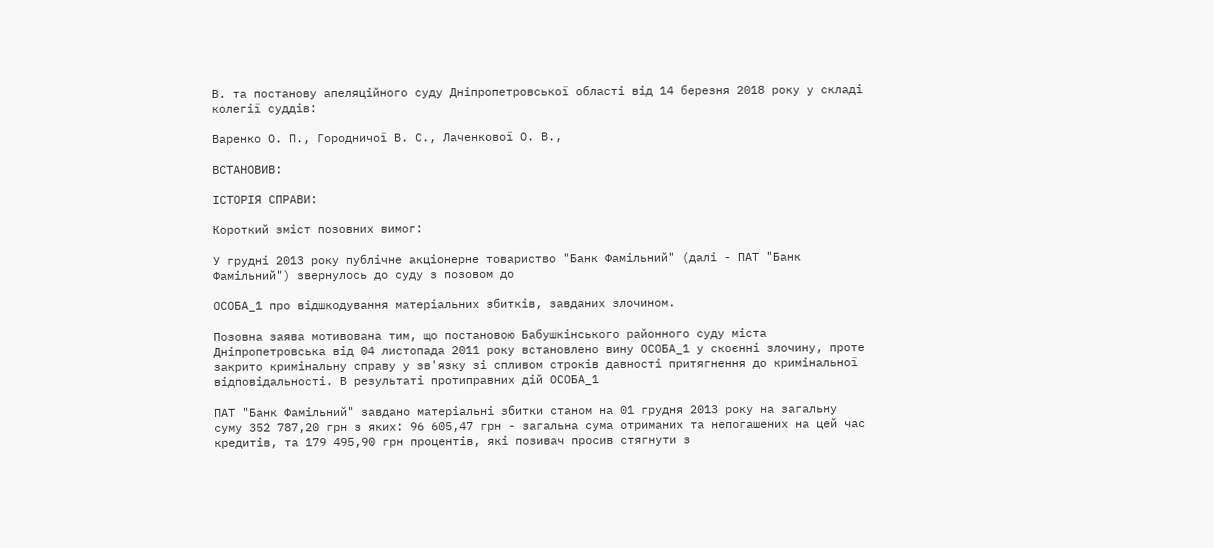В. та постанову апеляційного суду Дніпропетровської області від 14 березня 2018 року у складі колегії суддів:

Варенко О. П., Городничої В. С., Лаченкової О. В.,

ВСТАНОВИВ:

ІСТОРІЯ СПРАВИ:

Короткий зміст позовних вимог:

У грудні 2013 року публічне акціонерне товариство "Банк Фамільний" (далі - ПАТ "Банк Фамільний") звернулось до суду з позовом до

ОСОБА_1 про відшкодування матеріальних збитків, завданих злочином.

Позовна заява мотивована тим, що постановою Бабушкінського районного суду міста Дніпропетровська від 04 листопада 2011 року встановлено вину ОСОБА_1 у скоєнні злочину, проте закрито кримінальну справу у зв'язку зі спливом строків давності притягнення до кримінальної відповідальності. В результаті протиправних дій ОСОБА_1

ПAT "Банк Фамільний" завдано матеріальні збитки станом на 01 грудня 2013 року на загальну суму 352 787,20 грн з яких: 96 605,47 грн - загальна сума отриманих та непогашених на цей час кредитів, та 179 495,90 грн процентів, які позивач просив стягнути з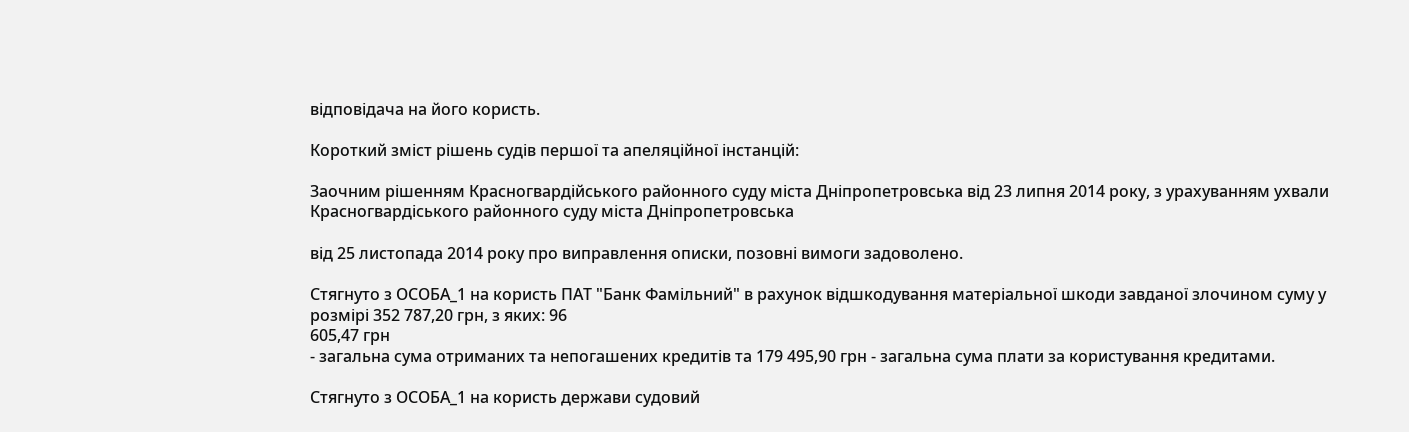відповідача на його користь.

Короткий зміст рішень судів першої та апеляційної інстанцій:

Заочним рішенням Красногвардійського районного суду міста Дніпропетровська від 23 липня 2014 року, з урахуванням ухвали Красногвардіського районного суду міста Дніпропетровська

від 25 листопада 2014 року про виправлення описки, позовні вимоги задоволено.

Стягнуто з ОСОБА_1 на користь ПАТ "Банк Фамільний" в рахунок відшкодування матеріальної шкоди завданої злочином суму у розмірі 352 787,20 грн, з яких: 96
605,47 грн
- загальна сума отриманих та непогашених кредитів та 179 495,90 грн - загальна сума плати за користування кредитами.

Стягнуто з ОСОБА_1 на користь держави судовий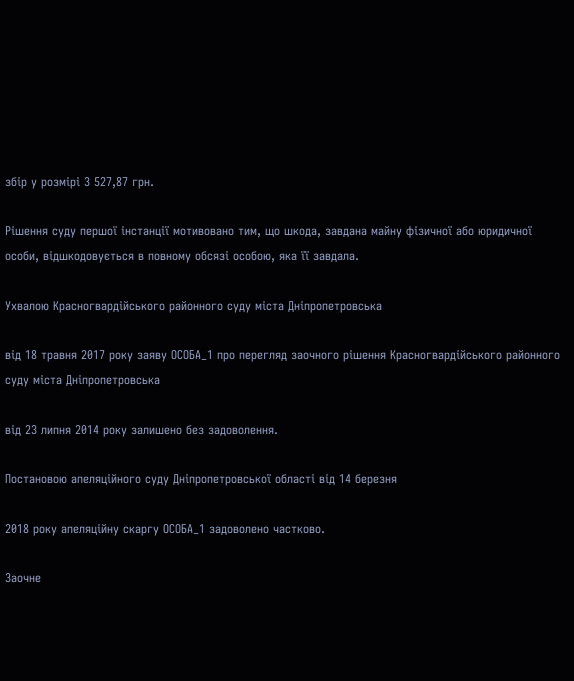збір у розмірі 3 527,87 грн.

Рішення суду першої інстанції мотивовано тим, що шкода, завдана майну фізичної або юридичної особи, відшкодовується в повному обсязі особою, яка її завдала.

Ухвалою Красногвардійського районного суду міста Дніпропетровська

від 18 травня 2017 року заяву ОСОБА_1 про перегляд заочного рішення Красногвардійського районного суду міста Дніпропетровська

від 23 липня 2014 року залишено без задоволення.

Постановою апеляційного суду Дніпропетровської області від 14 березня

2018 року апеляційну скаргу ОСОБА_1 задоволено частково.

Заочне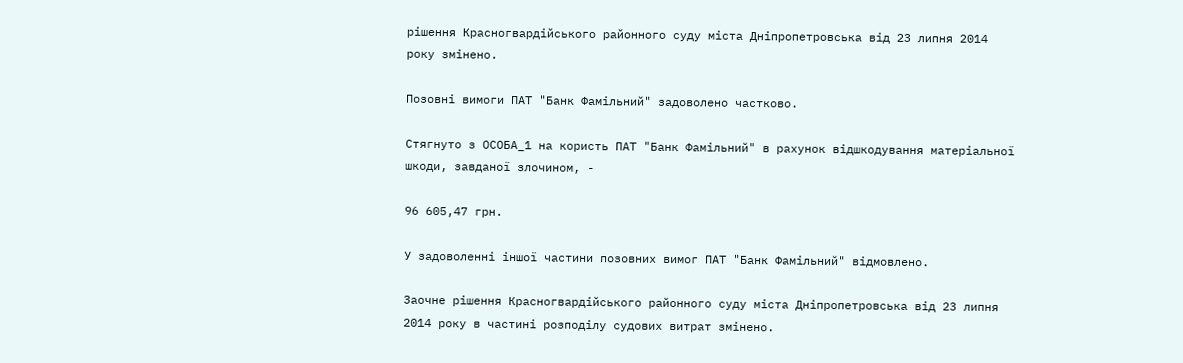рішення Красногвардійського районного суду міста Дніпропетровська від 23 липня 2014 року змінено.

Позовні вимоги ПАТ "Банк Фамільний" задоволено частково.

Стягнуто з ОСОБА_1 на користь ПАТ "Банк Фамільний" в рахунок відшкодування матеріальної шкоди, завданої злочином, -

96 605,47 грн.

У задоволенні іншої частини позовних вимог ПАТ "Банк Фамільний" відмовлено.

Заочне рішення Красногвардійського районного суду міста Дніпропетровська від 23 липня 2014 року в частині розподілу судових витрат змінено.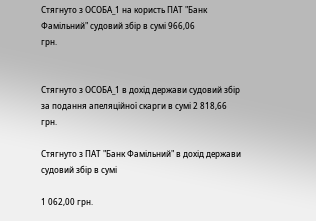Стягнуто з ОСОБА_1 на користь ПАТ "Банк Фамільний" судовий збір в сумі 966,06
грн.


Стягнуто з ОСОБА_1 в дохід держави судовий збір за подання апеляційної скарги в сумі 2 818,66 грн.

Стягнуто з ПАТ "Банк Фамільний" в дохід держави судовий збір в сумі

1 062,00 грн.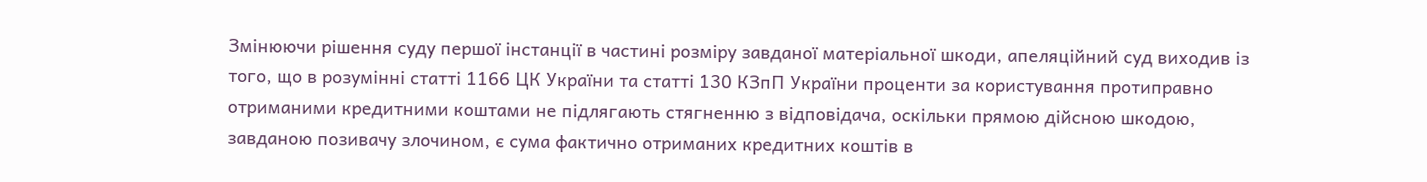Змінюючи рішення суду першої інстанції в частині розміру завданої матеріальної шкоди, апеляційний суд виходив із того, що в розумінні статті 1166 ЦК України та статті 130 КЗпП України проценти за користування протиправно отриманими кредитними коштами не підлягають стягненню з відповідача, оскільки прямою дійсною шкодою, завданою позивачу злочином, є сума фактично отриманих кредитних коштів в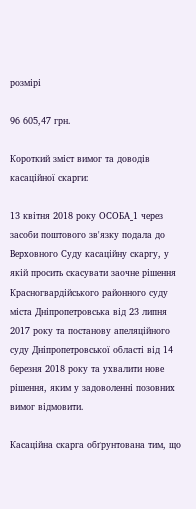розмірі

96 605,47 грн.

Короткий зміст вимог та доводів касаційної скарги:

13 квітня 2018 року ОСОБА_1 через засоби поштового зв'язку подала до Верховного Суду касаційну скаргу, у якій просить скасувати заочне рішення Красногвардійського районного суду міста Дніпропетровська від 23 липня 2017 року та постанову апеляційного суду Дніпропетровської області від 14 березня 2018 року та ухвалити нове рішення, яким у задоволенні позовних вимог відмовити.

Касаційна скарга обґрунтована тим, що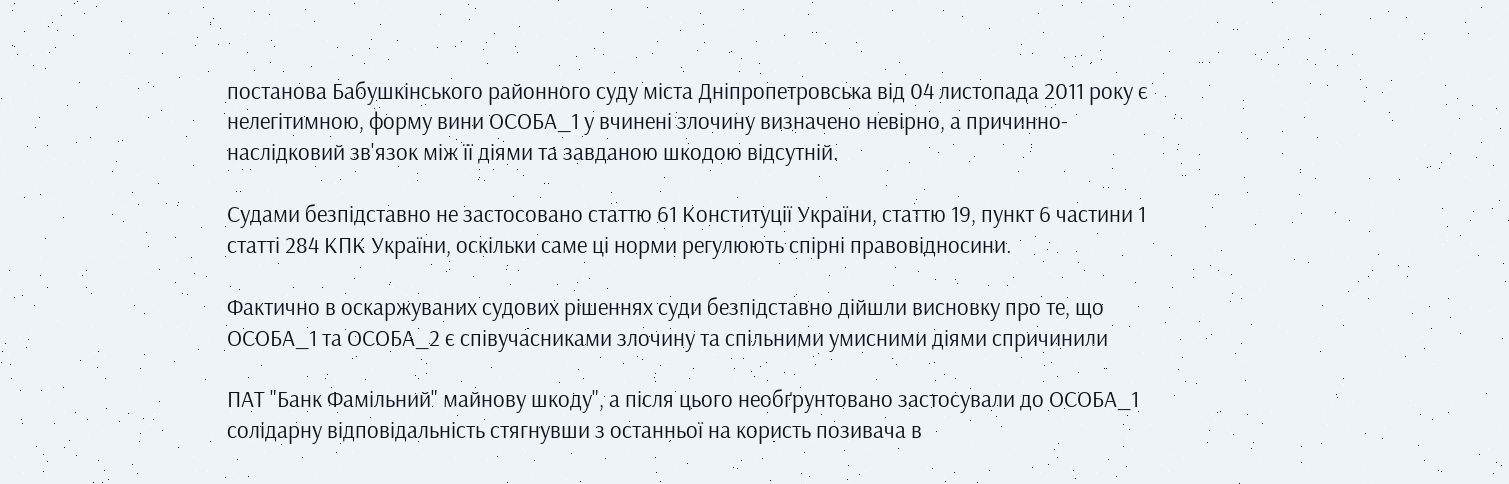постанова Бабушкінського районного суду міста Дніпропетровська від 04 листопада 2011 року є нелегітимною, форму вини ОСОБА_1 у вчинені злочину визначено невірно, а причинно-наслідковий зв'язок між її діями та завданою шкодою відсутній.

Судами безпідставно не застосовано статтю 61 Конституції України, статтю 19, пункт 6 частини 1 статті 284 КПК України, оскільки саме ці норми регулюють спірні правовідносини.

Фактично в оскаржуваних судових рішеннях суди безпідставно дійшли висновку про те, що ОСОБА_1 та ОСОБА_2 є співучасниками злочину та спільними умисними діями спричинили

ПАТ "Банк Фамільний" майнову шкоду", а після цього необґрунтовано застосували до ОСОБА_1 солідарну відповідальність стягнувши з останньої на користь позивача в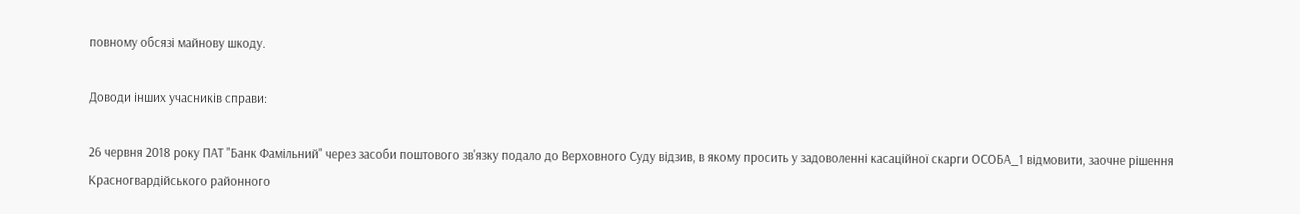повному обсязі майнову шкоду.

Доводи інших учасників справи:

26 червня 2018 року ПАТ "Банк Фамільний" через засоби поштового зв'язку подало до Верховного Суду відзив, в якому просить у задоволенні касаційної скарги ОСОБА_1 відмовити, заочне рішення Красногвардійського районного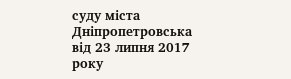суду міста Дніпропетровська від 23 липня 2017 року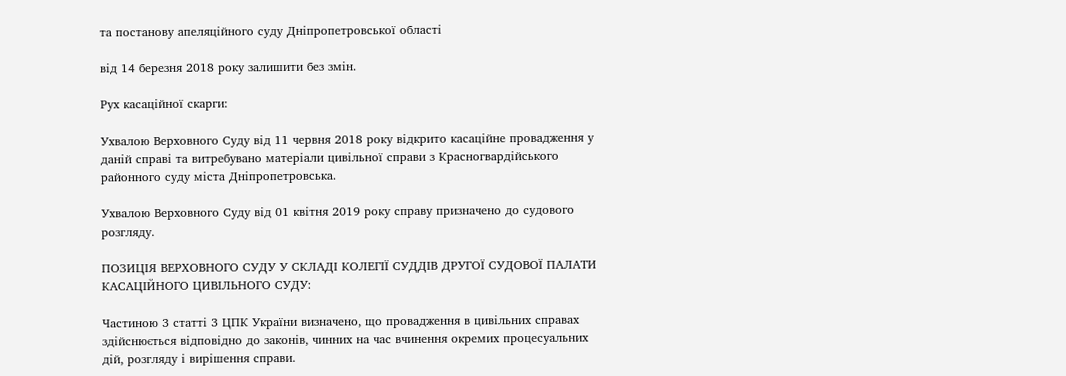та постанову апеляційного суду Дніпропетровської області

від 14 березня 2018 року залишити без змін.

Рух касаційної скарги:

Ухвалою Верховного Суду від 11 червня 2018 року відкрито касаційне провадження у даній справі та витребувано матеріали цивільної справи з Красногвардійського районного суду міста Дніпропетровська.

Ухвалою Верховного Суду від 01 квітня 2019 року справу призначено до судового розгляду.

ПОЗИЦІЯ ВЕРХОВНОГО СУДУ У СКЛАДІ КОЛЕГІЇ СУДДІВ ДРУГОЇ СУДОВОЇ ПАЛАТИ КАСАЦІЙНОГО ЦИВІЛЬНОГО СУДУ:

Частиною 3 статті 3 ЦПК України визначено, що провадження в цивільних справах здійснюється відповідно до законів, чинних на час вчинення окремих процесуальних дій, розгляду і вирішення справи.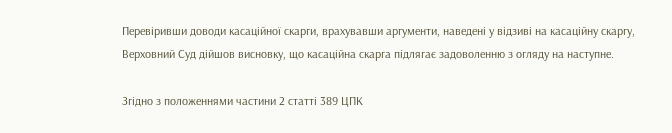Перевіривши доводи касаційної скарги, врахувавши аргументи, наведені у відзиві на касаційну скаргу, Верховний Суд дійшов висновку, що касаційна скарга підлягає задоволенню з огляду на наступне.

Згідно з положеннями частини 2 статті 389 ЦПК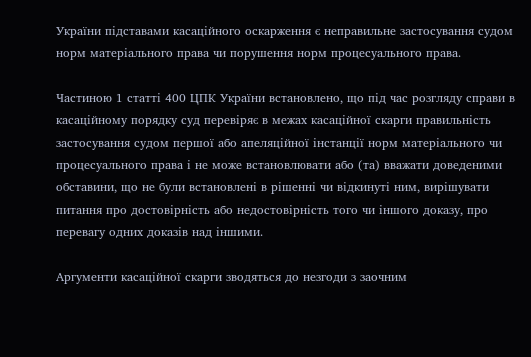України підставами касаційного оскарження є неправильне застосування судом норм матеріального права чи порушення норм процесуального права.

Частиною 1 статті 400 ЦПК України встановлено, що під час розгляду справи в касаційному порядку суд перевіряє в межах касаційної скарги правильність застосування судом першої або апеляційної інстанції норм матеріального чи процесуального права і не може встановлювати або (та) вважати доведеними обставини, що не були встановлені в рішенні чи відкинуті ним, вирішувати питання про достовірність або недостовірність того чи іншого доказу, про перевагу одних доказів над іншими.

Аргументи касаційної скарги зводяться до незгоди з заочним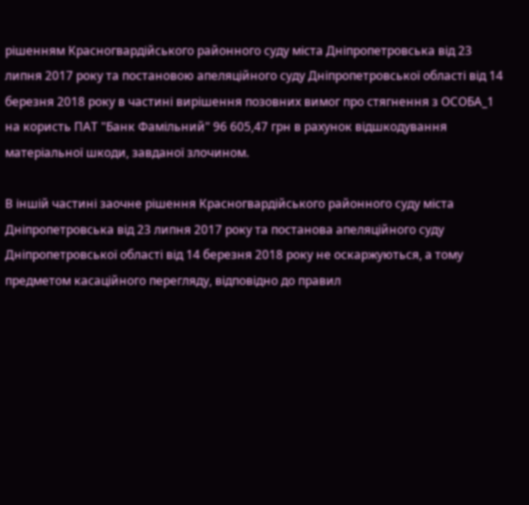рішенням Красногвардійського районного суду міста Дніпропетровська від 23 липня 2017 року та постановою апеляційного суду Дніпропетровської області від 14 березня 2018 року в частині вирішення позовних вимог про стягнення з ОСОБА_1 на користь ПАТ "Банк Фамільний" 96 605,47 грн в рахунок відшкодування матеріальної шкоди, завданої злочином.

В іншій частині заочне рішення Красногвардійського районного суду міста Дніпропетровська від 23 липня 2017 року та постанова апеляційного суду Дніпропетровської області від 14 березня 2018 року не оскаржуються, а тому предметом касаційного перегляду, відповідно до правил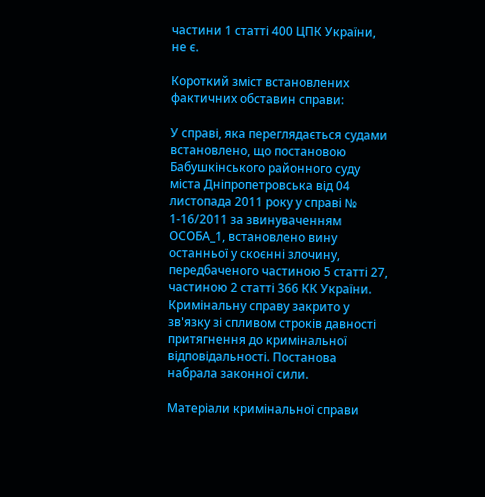частини 1 статті 400 ЦПК України, не є.

Короткий зміст встановлених фактичних обставин справи:

У справі, яка переглядається судами встановлено, що постановою Бабушкінського районного суду міста Дніпропетровська від 04 листопада 2011 року у справі № 1-16/2011 за звинуваченням ОСОБА_1, встановлено вину останньої у скоєнні злочину, передбаченого частиною 5 статті 27, частиною 2 статті 366 КК України. Кримінальну справу закрито у зв'язку зі спливом строків давності притягнення до кримінальної відповідальності. Постанова набрала законної сили.

Матеріали кримінальної справи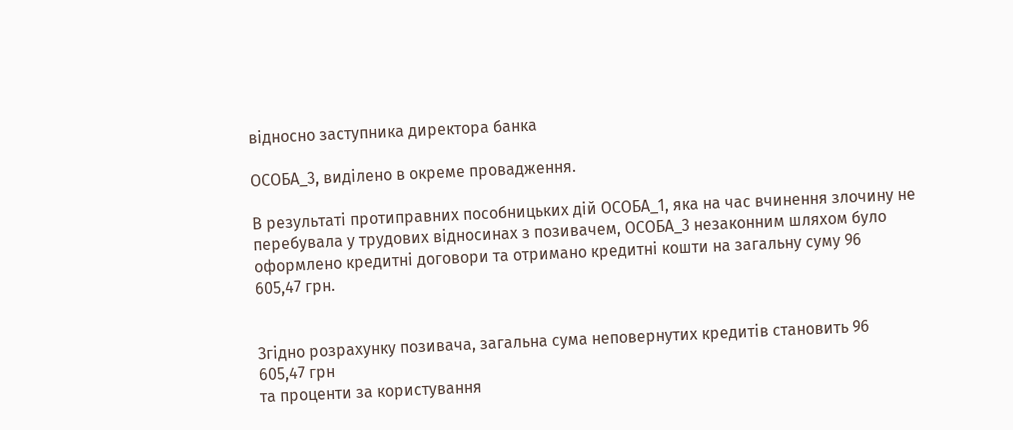відносно заступника директора банка

ОСОБА_3, виділено в окреме провадження.

В результаті протиправних пособницьких дій ОСОБА_1, яка на час вчинення злочину не перебувала у трудових відносинах з позивачем, ОСОБА_3 незаконним шляхом було оформлено кредитні договори та отримано кредитні кошти на загальну суму 96
605,47 грн.


Згідно розрахунку позивача, загальна сума неповернутих кредитів становить 96
605,47 грн
та проценти за користування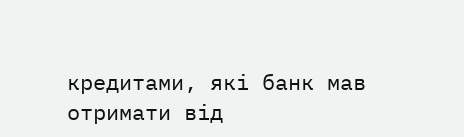кредитами, які банк мав отримати від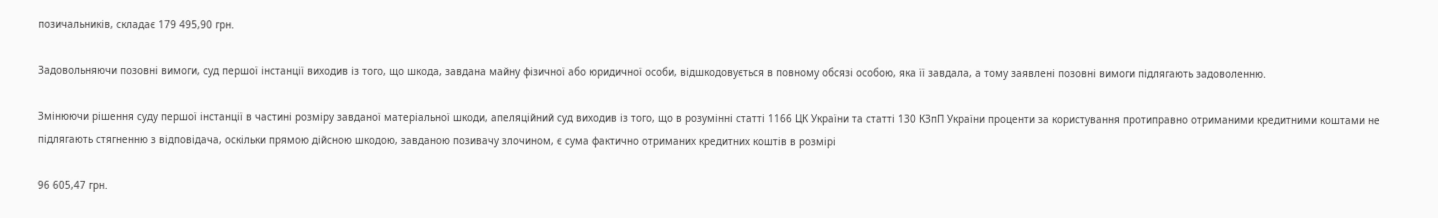позичальників, складає 179 495,90 грн.

Задовольняючи позовні вимоги, суд першої інстанції виходив із того, що шкода, завдана майну фізичної або юридичної особи, відшкодовується в повному обсязі особою, яка її завдала, а тому заявлені позовні вимоги підлягають задоволенню.

Змінюючи рішення суду першої інстанції в частині розміру завданої матеріальної шкоди, апеляційний суд виходив із того, що в розумінні статті 1166 ЦК України та статті 130 КЗпП України проценти за користування протиправно отриманими кредитними коштами не підлягають стягненню з відповідача, оскільки прямою дійсною шкодою, завданою позивачу злочином, є сума фактично отриманих кредитних коштів в розмірі

96 605,47 грн.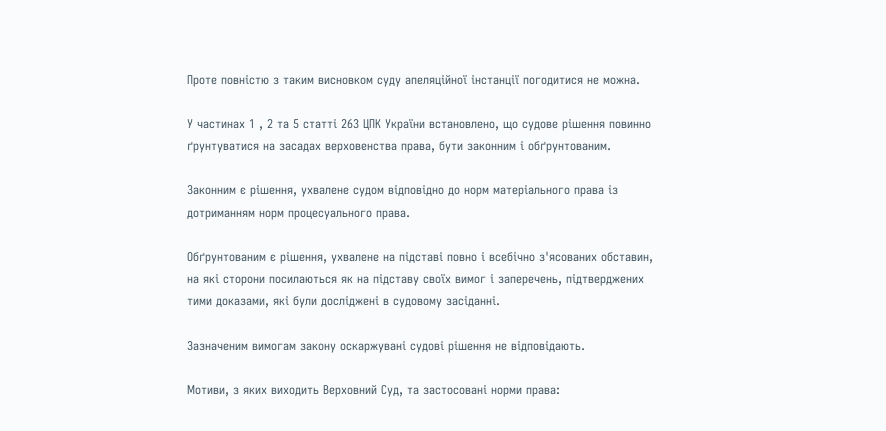Проте повністю з таким висновком суду апеляційної інстанції погодитися не можна.

У частинах 1 , 2 та 5 статті 263 ЦПК України встановлено, що судове рішення повинно ґрунтуватися на засадах верховенства права, бути законним і обґрунтованим.

Законним є рішення, ухвалене судом відповідно до норм матеріального права із дотриманням норм процесуального права.

Обґрунтованим є рішення, ухвалене на підставі повно і всебічно з'ясованих обставин, на які сторони посилаються як на підставу своїх вимог і заперечень, підтверджених тими доказами, які були досліджені в судовому засіданні.

Зазначеним вимогам закону оскаржувані судові рішення не відповідають.

Мотиви, з яких виходить Верховний Суд, та застосовані норми права: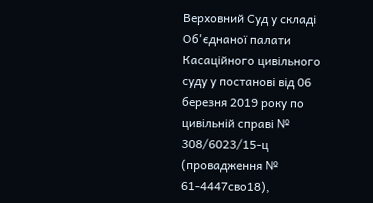Верховний Суд у складі Об'єднаної палати Касаційного цивільного суду у постанові від 06 березня 2019 року по цивільній справі № 308/6023/15-ц (провадження № 61-4447сво18),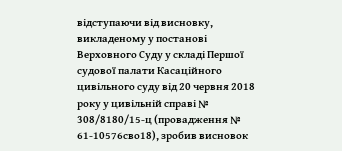відступаючи від висновку, викладеному у постанові Верховного Суду у складі Першої судової палати Касаційного цивільного суду від 20 червня 2018 року у цивільній справі № 308/8180/15-ц (провадження № 61-10576сво18), зробив висновок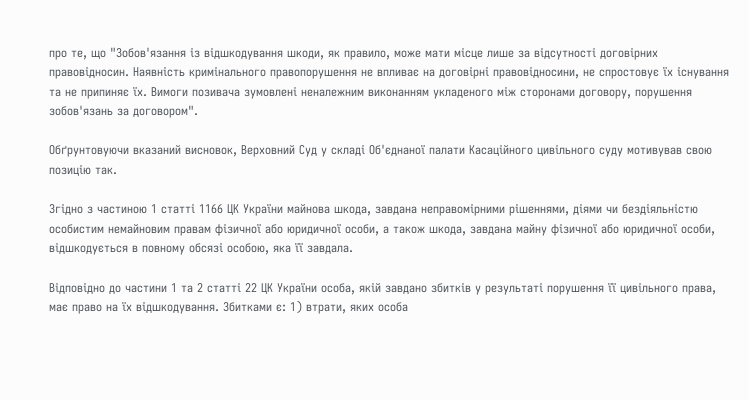про те, що "Зобов'язання із відшкодування шкоди, як правило, може мати місце лише за відсутності договірних правовідносин. Наявність кримінального правопорушення не впливає на договірні правовідносини, не спростовує їх існування та не припиняє їх. Вимоги позивача зумовлені неналежним виконанням укладеного між сторонами договору, порушення зобов'язань за договором".

Обґрунтовуючи вказаний висновок, Верховний Суд у складі Об'єднаної палати Касаційного цивільного суду мотивував свою позицію так.

Згідно з частиною 1 статті 1166 ЦК України майнова шкода, завдана неправомірними рішеннями, діями чи бездіяльністю особистим немайновим правам фізичної або юридичної особи, а також шкода, завдана майну фізичної або юридичної особи, відшкодується в повному обсязі особою, яка її завдала.

Відповідно до частини 1 та 2 статті 22 ЦК України особа, якій завдано збитків у результаті порушення її цивільного права, має право на їх відшкодування. Збитками є: 1) втрати, яких особа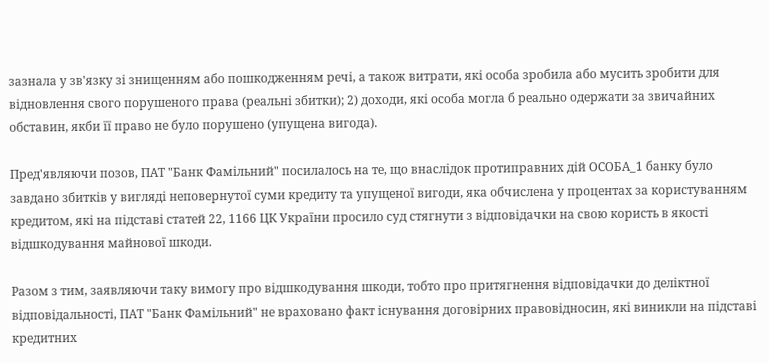зазнала у зв'язку зі знищенням або пошкодженням речі, а також витрати, які особа зробила або мусить зробити для відновлення свого порушеного права (реальні збитки); 2) доходи, які особа могла б реально одержати за звичайних обставин, якби її право не було порушено (упущена вигода).

Пред'являючи позов, ПАТ "Банк Фамільний" посилалось на те, що внаслідок протиправних дій ОСОБА_1 банку було завдано збитків у вигляді неповернутої суми кредиту та упущеної вигоди, яка обчислена у процентах за користуванням кредитом, які на підставі статей 22, 1166 ЦК України просило суд стягнути з відповідачки на свою користь в якості відшкодування майнової шкоди.

Разом з тим, заявляючи таку вимогу про відшкодування шкоди, тобто про притягнення відповідачки до деліктної відповідальності, ПАТ "Банк Фамільний" не враховано факт існування договірних правовідносин, які виникли на підставі кредитних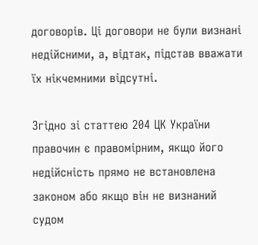договорів. Ці договори не були визнані недійсними, а, відтак, підстав вважати їх нікчемними відсутні.

Згідно зі статтею 204 ЦК України правочин є правомірним, якщо його недійсність прямо не встановлена законом або якщо він не визнаний судом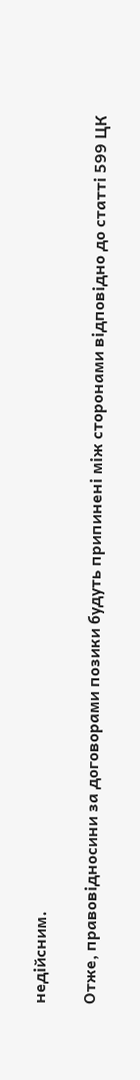недійсним.

Отже, правовідносини за договорами позики будуть припинені між сторонами відповідно до статті 599 ЦК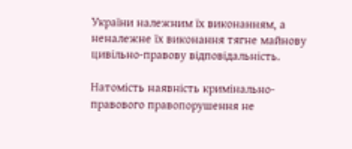України належним їх виконанням, а неналежне їх виконання тягне майнову цивільно-правову відповідальність.

Натомість наявність кримінально-правового правопорушення не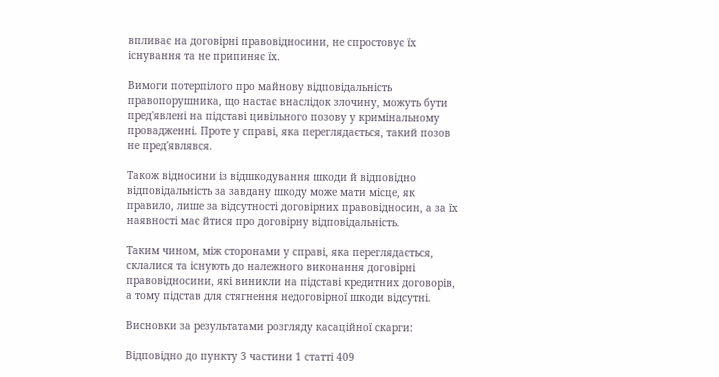впливає на договірні правовідносини, не спростовує їх існування та не припиняє їх.

Вимоги потерпілого про майнову відповідальність правопорушника, що настає внаслідок злочину, можуть бути пред'явлені на підставі цивільного позову у кримінальному провадженні. Проте у справі, яка переглядається, такий позов не пред'являвся.

Також відносини із відшкодування шкоди й відповідно відповідальність за завдану шкоду може мати місце, як правило, лише за відсутності договірних правовідносин, а за їх наявності має йтися про договірну відповідальність.

Таким чином, між сторонами у справі, яка переглядається, склалися та існують до належного виконання договірні правовідносини, які виникли на підставі кредитних договорів, а тому підстав для стягнення недоговірної шкоди відсутні.

Висновки за результатами розгляду касаційної скарги:

Відповідно до пункту 3 частини 1 статті 409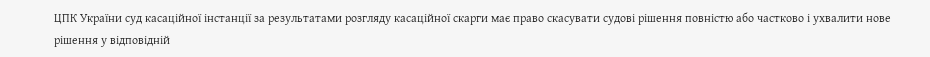ЦПК України суд касаційної інстанції за результатами розгляду касаційної скарги має право скасувати судові рішення повністю або частково і ухвалити нове рішення у відповідній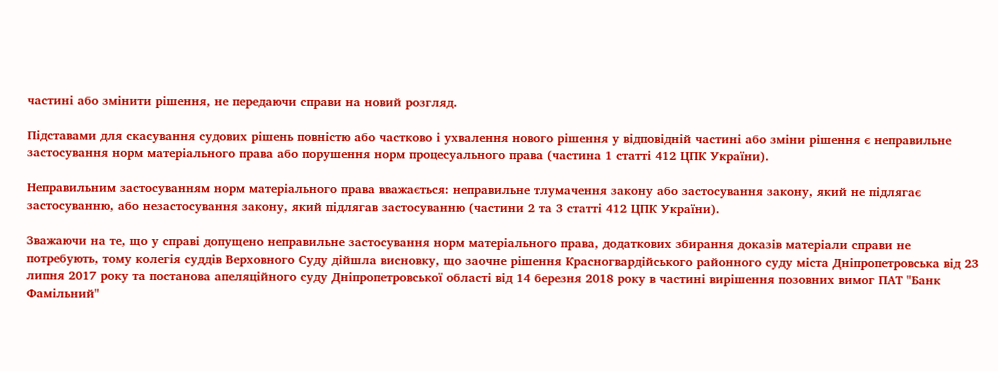частині або змінити рішення, не передаючи справи на новий розгляд.

Підставами для скасування судових рішень повністю або частково і ухвалення нового рішення у відповідній частині або зміни рішення є неправильне застосування норм матеріального права або порушення норм процесуального права (частина 1 статті 412 ЦПК України).

Неправильним застосуванням норм матеріального права вважається: неправильне тлумачення закону або застосування закону, який не підлягає застосуванню, або незастосування закону, який підлягав застосуванню (частини 2 та 3 статті 412 ЦПК України).

Зважаючи на те, що у справі допущено неправильне застосування норм матеріального права, додаткових збирання доказів матеріали справи не потребують, тому колегія суддів Верховного Суду дійшла висновку, що заочне рішення Красногвардійського районного суду міста Дніпропетровська від 23 липня 2017 року та постанова апеляційного суду Дніпропетровської області від 14 березня 2018 року в частині вирішення позовних вимог ПАТ "Банк Фамільний"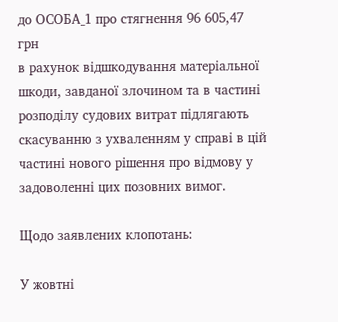до ОСОБА_1 про стягнення 96 605,47
грн
в рахунок відшкодування матеріальної шкоди, завданої злочином та в частині розподілу судових витрат підлягають скасуванню з ухваленням у справі в цій частині нового рішення про відмову у задоволенні цих позовних вимог.

Щодо заявлених клопотань:

У жовтні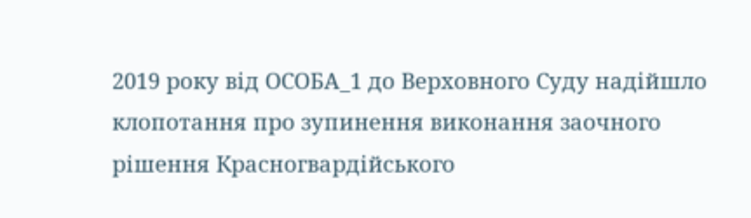2019 року від ОСОБА_1 до Верховного Суду надійшло клопотання про зупинення виконання заочного рішення Красногвардійського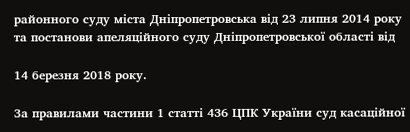районного суду міста Дніпропетровська від 23 липня 2014 року та постанови апеляційного суду Дніпропетровської області від

14 березня 2018 року.

За правилами частини 1 статті 436 ЦПК України суд касаційної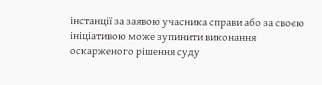інстанції за заявою учасника справи або за своєю ініціативою може зупинити виконання оскарженого рішення суду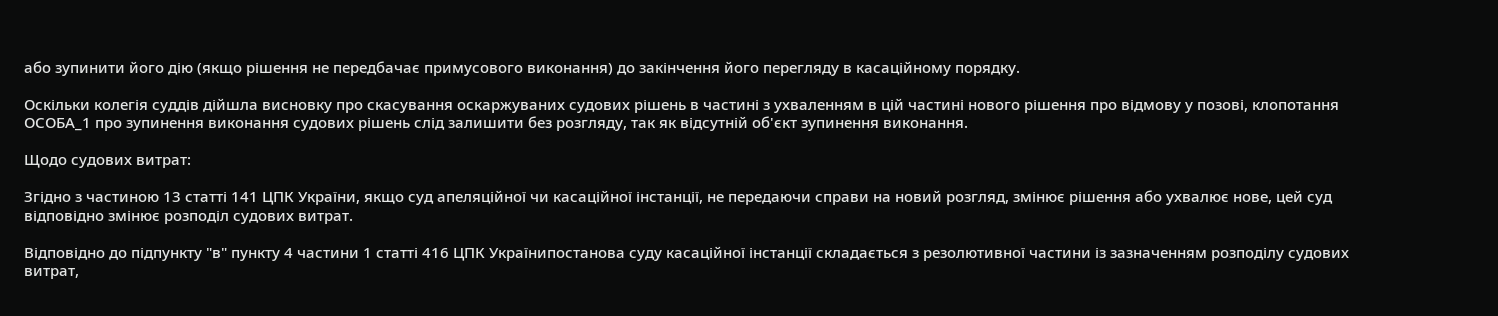або зупинити його дію (якщо рішення не передбачає примусового виконання) до закінчення його перегляду в касаційному порядку.

Оскільки колегія суддів дійшла висновку про скасування оскаржуваних судових рішень в частині з ухваленням в цій частині нового рішення про відмову у позові, клопотання ОСОБА_1 про зупинення виконання судових рішень слід залишити без розгляду, так як відсутній об'єкт зупинення виконання.

Щодо судових витрат:

Згідно з частиною 13 статті 141 ЦПК України, якщо суд апеляційної чи касаційної інстанції, не передаючи справи на новий розгляд, змінює рішення або ухвалює нове, цей суд відповідно змінює розподіл судових витрат.

Відповідно до підпункту "в" пункту 4 частини 1 статті 416 ЦПК Українипостанова суду касаційної інстанції складається з резолютивної частини із зазначенням розподілу судових витрат,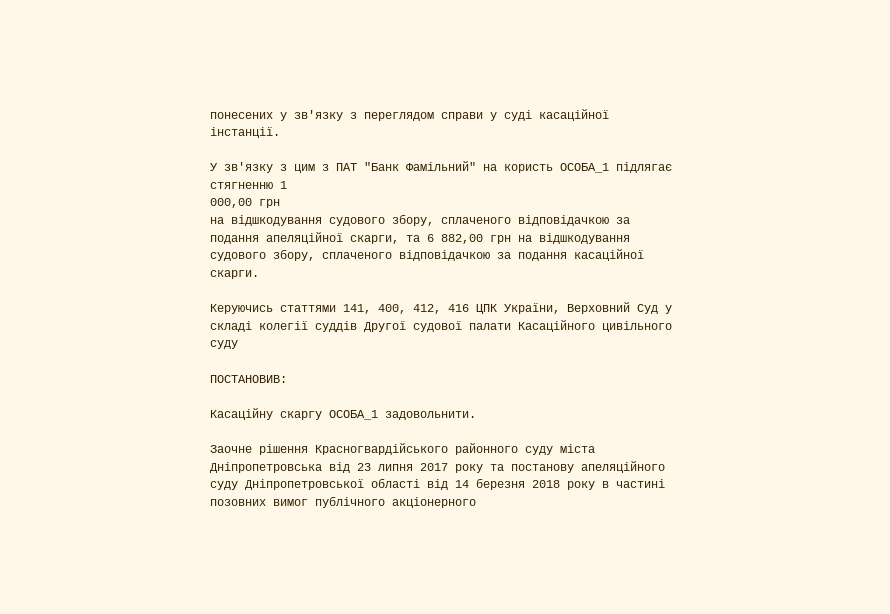понесених у зв'язку з переглядом справи у суді касаційної інстанції.

У зв'язку з цим з ПАТ "Банк Фамільний" на користь ОСОБА_1 підлягає стягненню 1
000,00 грн
на відшкодування судового збору, сплаченого відповідачкою за подання апеляційної скарги, та 6 882,00 грн на відшкодування судового збору, сплаченого відповідачкою за подання касаційної скарги.

Керуючись статтями 141, 400, 412, 416 ЦПК України, Верховний Суд у складі колегії суддів Другої судової палати Касаційного цивільного суду

ПОСТАНОВИВ:

Касаційну скаргу ОСОБА_1 задовольнити.

Заочне рішення Красногвардійського районного суду міста Дніпропетровська від 23 липня 2017 року та постанову апеляційного суду Дніпропетровської області від 14 березня 2018 року в частині позовних вимог публічного акціонерного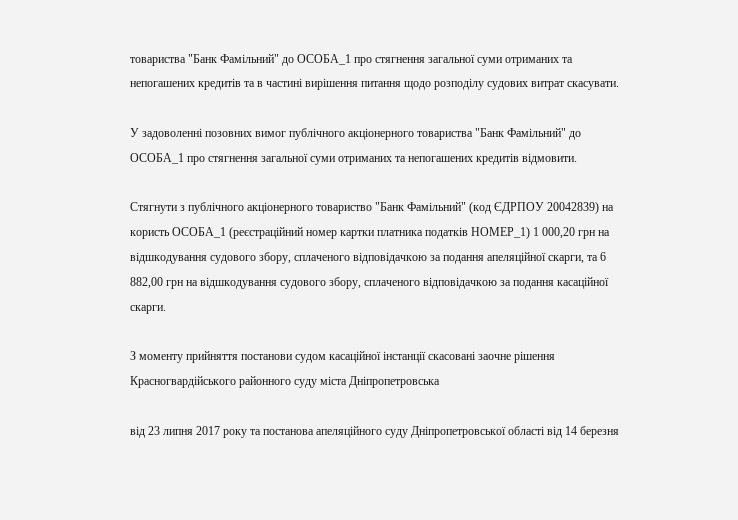товариства "Банк Фамільний" до ОСОБА_1 про стягнення загальної суми отриманих та непогашених кредитів та в частині вирішення питання щодо розподілу судових витрат скасувати.

У задоволенні позовних вимог публічного акціонерного товариства "Банк Фамільний" до ОСОБА_1 про стягнення загальної суми отриманих та непогашених кредитів відмовити.

Стягнути з публічного акціонерного товариство "Банк Фамільний" (код ЄДРПОУ 20042839) на користь ОСОБА_1 (реєстраційний номер картки платника податків НОМЕР_1) 1 000,20 грн на відшкодування судового збору, сплаченого відповідачкою за подання апеляційної скарги, та 6 882,00 грн на відшкодування судового збору, сплаченого відповідачкою за подання касаційної скарги.

З моменту прийняття постанови судом касаційної інстанції скасовані заочне рішення Красногвардійського районного суду міста Дніпропетровська

від 23 липня 2017 року та постанова апеляційного суду Дніпропетровської області від 14 березня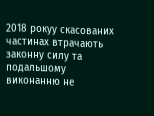2018 рокуу скасованих частинах втрачають законну силу та подальшому виконанню не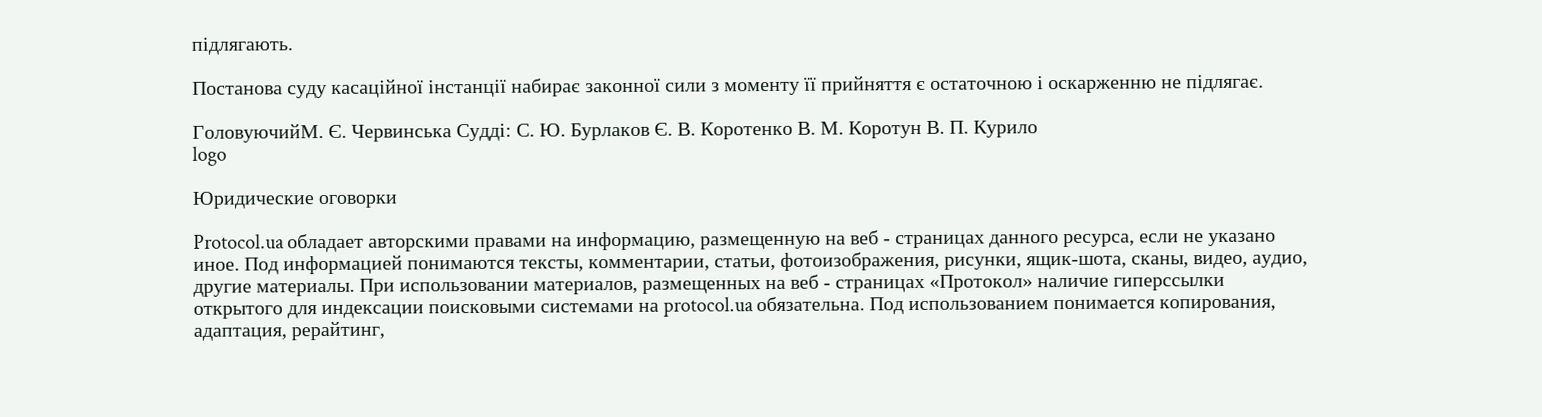підлягають.

Постанова суду касаційної інстанції набирає законної сили з моменту її прийняття є остаточною і оскарженню не підлягає.

ГоловуючийМ. Є. Червинська Судді: С. Ю. Бурлаков Є. В. Коротенко В. М. Коротун В. П. Курило
logo

Юридические оговорки

Protocol.ua обладает авторскими правами на информацию, размещенную на веб - страницах данного ресурса, если не указано иное. Под информацией понимаются тексты, комментарии, статьи, фотоизображения, рисунки, ящик-шота, сканы, видео, аудио, другие материалы. При использовании материалов, размещенных на веб - страницах «Протокол» наличие гиперссылки открытого для индексации поисковыми системами на protocol.ua обязательна. Под использованием понимается копирования, адаптация, рерайтинг,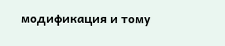модификация и тому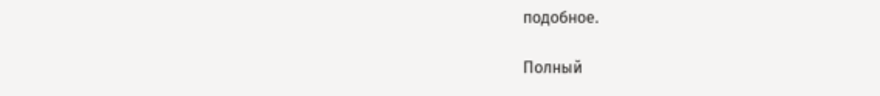подобное.

Полный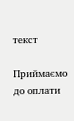текст

Приймаємо до оплати